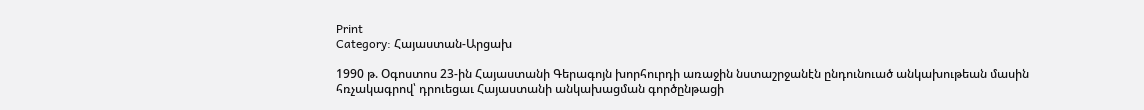Print
Category: Հայաստան-Արցախ

1990 թ. Օգոստոս 23-ին Հայաստանի Գերագոյն խորհուրդի առաջին նստաշրջանէն ընդունուած անկախութեան մասին հռչակագրով՝ դրուեցաւ Հայաստանի անկախացման գործընթացի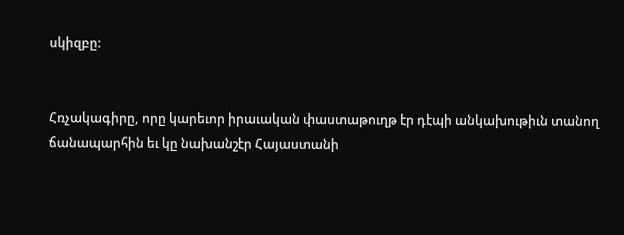սկիզբը:


Հռչակագիրը, որը կարեւոր իրաւական փաստաթուղթ էր դէպի անկախութիւն տանող ճանապարհին եւ կը նախանշէր Հայաստանի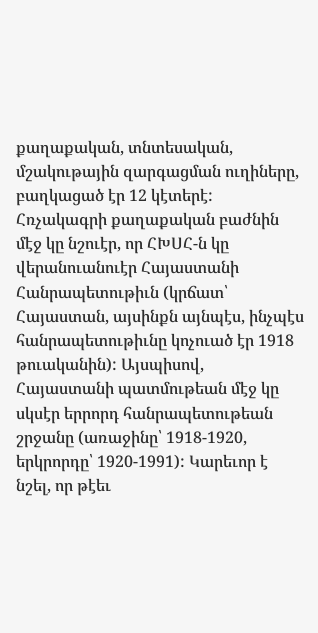քաղաքական, տնտեսական, մշակութային զարգացման ուղիները, բաղկացած էր 12 կէտերէ:
Հռչակագրի քաղաքական բաժնին մէջ կը նշուէր, որ ՀԽՍՀ-ն կը վերանուանուէր Հայաստանի Հանրապետութիւն (կրճատ՝ Հայաստան, այսինքն այնպէս, ինչպէս հանրապետութիւնը կոչուած էր 1918 թուականին): Այսպիսով, Հայաստանի պատմութեան մէջ կը սկսէր երրորդ հանրապետութեան շրջանը (առաջինը՝ 1918-1920, երկրորդը՝ 1920-1991): Կարեւոր է նշել, որ թէեւ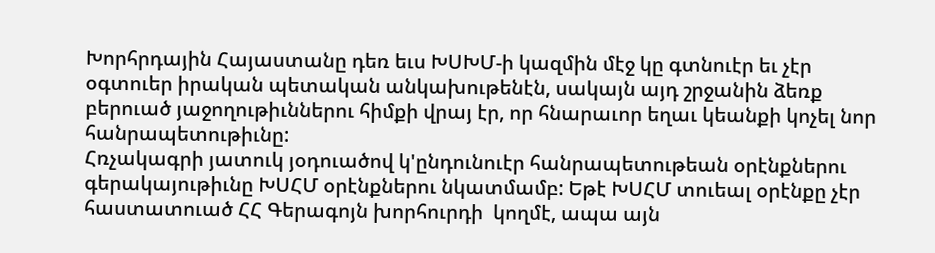Խորհրդային Հայաստանը դեռ եւս ԽՍԽՄ-ի կազմին մէջ կը գտնուէր եւ չէր օգտուեր իրական պետական անկախութենէն, սակայն այդ շրջանին ձեռք բերուած յաջողութիւններու հիմքի վրայ էր, որ հնարաւոր եղաւ կեանքի կոչել նոր հանրապետութիւնը:
Հռչակագրի յատուկ յօդուածով կ'ընդունուէր հանրապետութեան օրէնքներու գերակայութիւնը ԽՍՀՄ օրէնքներու նկատմամբ: Եթէ ԽՍՀՄ տուեալ օրէնքը չէր հաստատուած ՀՀ Գերագոյն խորհուրդի  կողմէ, ապա այն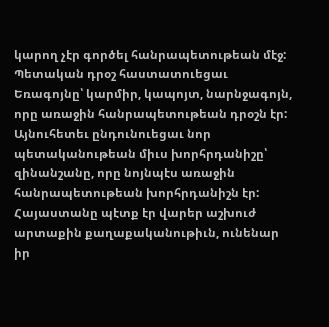կարող չէր գործել հանրապետութեան մէջ: Պետական դրօշ հաստատուեցաւ Եռագոյնը՝ կարմիր, կապոյտ, նարնջագոյն, որը առաջին հանրապետութեան դրօշն էր: Այնուհետեւ ընդունուեցաւ նոր պետականութեան միւս խորհրդանիշը՝ զինանշանը, որը նոյնպէս առաջին հանրապետութեան խորհրդանիշն էր: Հայաստանը պէտք էր վարեր աշխուժ արտաքին քաղաքականութիւն, ունենար իր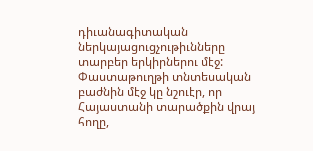դիւանագիտական ներկայացուցչութիւնները տարբեր երկիրներու մէջ:
Փաստաթուղթի տնտեսական բաժնին մէջ կը նշուէր, որ Հայաստանի տարածքին վրայ հողը,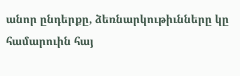անոր ընդերքը, ձեռնարկութիւնները կը համարուին հայ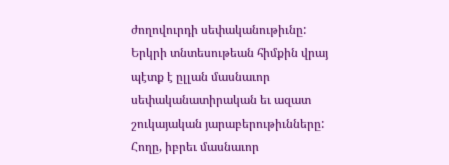ժողովուրդի սեփականութիւնը: Երկրի տնտեսութեան հիմքին վրայ պէտք է ըլլան մասնաւոր սեփականատիրական եւ ազատ շուկայական յարաբերութիւնները: Հողը, իբրեւ մասնաւոր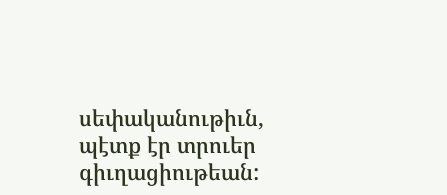սեփականութիւն, պէտք էր տրուեր գիւղացիութեան: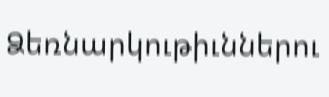Ձեռնարկութիւններու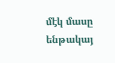մէկ մասը ենթակայ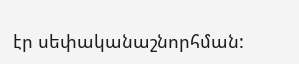էր սեփականաշնորհման: